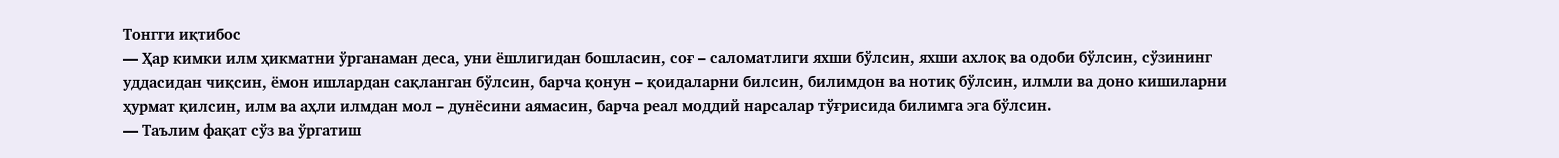Тонгги иқтибос
— Ҳар кимки илм ҳикматни ўрганаман деса, уни ёшлигидан бошласин, соғ – саломатлиги яхши бўлсин, яхши ахлоқ ва одоби бўлсин, сўзининг уддасидан чиқсин, ёмон ишлардан сақланган бўлсин, барча қонун – қоидаларни билсин, билимдон ва нотиқ бўлсин, илмли ва доно кишиларни ҳурмат қилсин, илм ва аҳли илмдан мол – дунёсини аямасин, барча реал моддий нарсалар тўғрисида билимга эга бўлсин.
— Таълим фақат сўз ва ўргатиш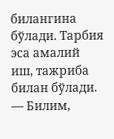билангина бўлади. Тарбия эса амалий иш, тажриба билан бўлади.
— Билим,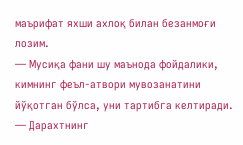маърифат яхши ахлоқ билан безанмоғи лозим.
— Мусиқа фани шу маънода фойдалики, кимнинг феъл-атвори мувозанатини йўқотган бўлса, уни тартибга келтиради.
— Дарахтнинг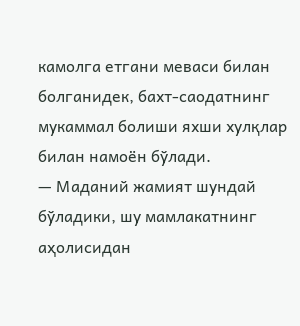камолга етгани меваси билан болганидек, бахт-саодатнинг мукаммал болиши яхши хулқлар билан намоён бўлади.
— Маданий жамият шундай бўладики, шу мамлакатнинг аҳолисидан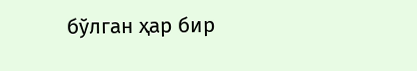бўлган ҳар бир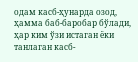одам касб-ҳунарда озод, ҳамма баб-баробар бўлади, ҳар ким ўзи истаган ёки танлаган касб-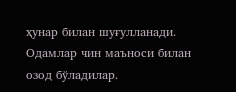ҳунар билан шуғулланади. Одамлар чин маъноси билан озод бўладилар.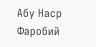Абу Наср Фаробий